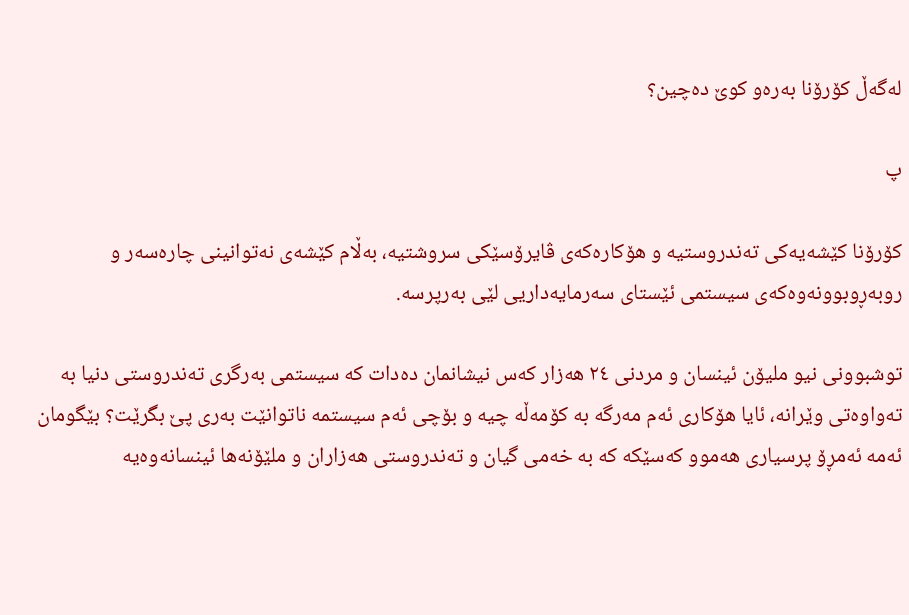لەگەڵ کۆرۆنا بەرەو کوێ دەچین؟

پ

کۆرۆنا کێشەیەکی تەندروستیە و ھۆکارەکەی ڤایرۆسێکی سروشتیە، بەڵام کێشەی نەتوانینی چارەسەر و روبەڕوبوونەوەکەی سیستمی ئێستای سەرمایەداریی لێی بەرپرسە.

توشبوونی نیو ملیۆن ئینسان و مردنی ٢٤ ھەزار کەس نیشانمان دەدات کە سیستمی بەرگری تەندروستی دنیا بە تەواوەتی وێرانە، ئایا ھۆکاری ئەم مەرگە بە کۆمەڵە چیە و بۆچی ئەم سیستمە ناتوانێت بەری پێ بگرێت؟ بێگومان ئەمە ئەمڕۆ پرسیاری ھەموو کەسێکە کە بە خەمی گیان و تەندروستی ھەزاران و ملێۆنەھا ئینسانەوەیە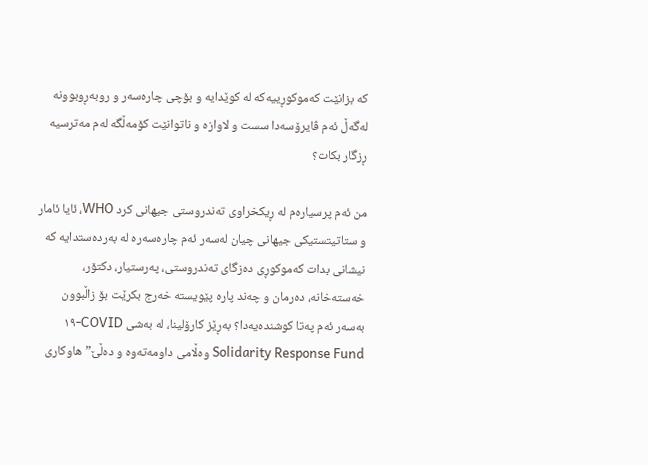کە بزانێت کەموکوڕییەکە لە کوێدایە و بۆچی چارەسەر و روبەڕوبوونە لەگەڵ ئەم ڤایرۆسەدا سست و لاوازە و ناتوانێت کۆمەڵگە لەم مەترسیە ڕزگار بکات؟

من ئەم پرسیارەم لە ڕیکخراوی تەندروستی جیھانی کرد WHO، ئایا ئامار و ستاتیتستیکی جیھانی چیان لەسەر ئەم چارەسەرە لە بەردەستدایە کە نیشانی بدات کەموکوڕی دەزگای تەندروستی، پەرستیار، دکتۆر، خەستەخانە، دەرمان و چەند پارە پێویستە خەرج بکرێت بۆ زاڵبوون بەسەر ئەم پەتا کوشندەیەدا؟ بەڕێز کارۆلینا، لە بەشی COVID-١٩ Solidarity Response Fund وەڵامی داومەتەوە و دەڵێ” ھاوکاری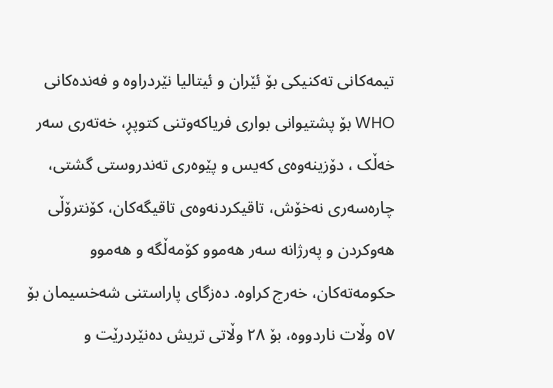تیمەکانی تەکنیکی بۆ ئێران و ئیتالیا نێردراوە و فەندەکانی WHO بۆ پشتیوانی بواری فریاکەوتنی کتوپڕ، خەتەری سەر خەڵک ، دۆزینەوەی کەیس و پێوەری تەندروستی گشتی، چارەسەری نەخۆش، تاقیکردنەوەی تاقیگەکان، کۆنترۆڵی ھەوکردن و پەرژانە سەر ھەموو کۆمەڵگە و ھەموو حکومەتەکان، خەرج کراوە. دەزگای پاراستنی شەخسیمان بۆ ٥٧ وڵات ناردووە، بۆ ٢٨ وڵاتی تریش دەنێردرێت و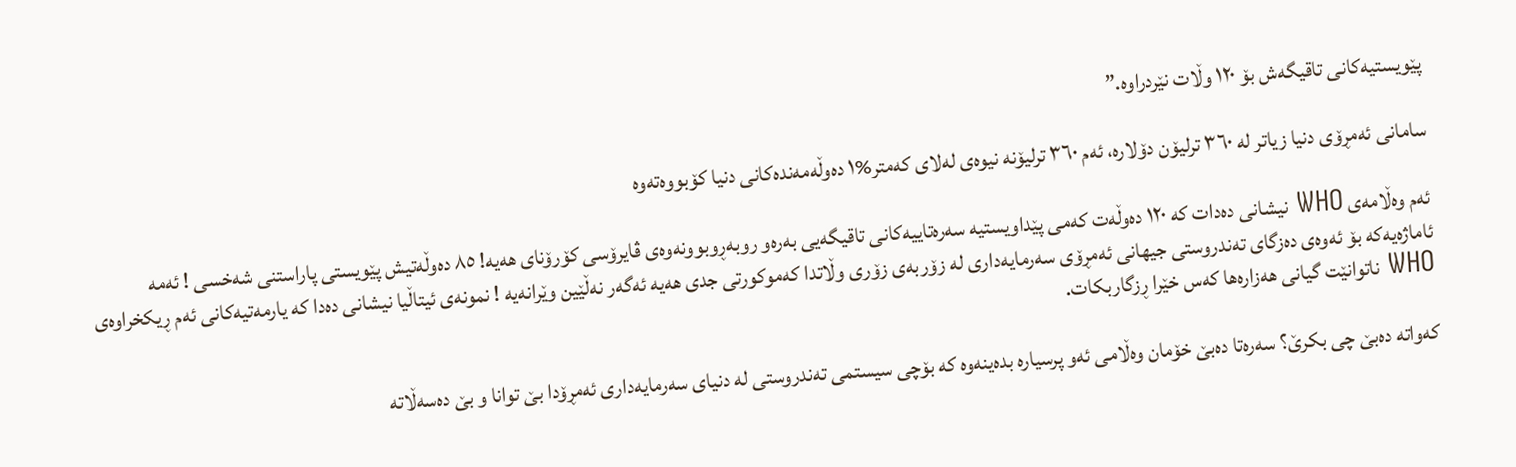پێویستیەکانی تاقیگەش بۆ ١٢٠ وڵات نێردراوە.”

سامانی ئەمڕۆی دنیا زیاتر لە ٣٦٠ ترلیۆن دۆلارە، ئەم ٣٦٠ ترلیۆنە نیوەی لەلای کەمتر%١ دەوڵەمەندەکانی دنیا کۆبووەتەوە

ئەم وەڵامەی WHO نیشانی دەدات کە ١٢٠ دەوڵەت کەمی پێداویستیە سەرەتاییەکانی تاقیگەیی بەرەو روبەڕوبوونەوەی ڤایرۆسی کۆرۆنای ھەیە! ٨٥ دەوڵەتیش پێویستی پاراستنی شەخسی ! ئەمە ئاماژەیەکە بۆ ئەوەی دەزگای تەندروستی جیھانی ئەمڕۆی سەرمایەداری لە زۆربەی زۆری وڵاتدا کەموکورتی جدی ھەیە ئەگەر نەڵێین وێرانەیە ! نمونەی ئیتاڵیا نیشانی دەدا کە یارمەتیەکانی ئەم ڕیکخراوەی WHO ناتوانێت گیانی ھەزارەھا کەس خێرا ڕزگاربکات.

کەواتە دەبێ چی بکرێ؟ سەرەتا دەبێ خۆمان وەڵامی ئەو پرسیارە بدەینەوە کە بۆچی سیستمی تەندروستی لە دنیای سەرمایەداری ئەمڕۆدا بێ توانا و بێ دەسەڵاتە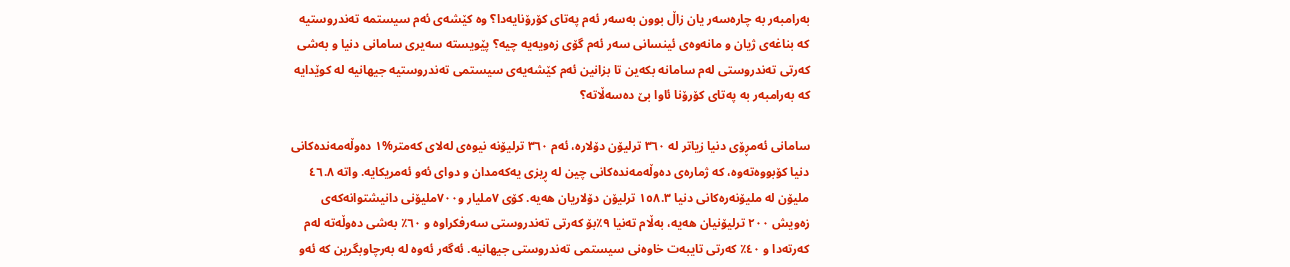بەرامبەر بە چارەسەر یان زاڵ بوون بەسەر ئەم پەتای کۆرۆنایەدا؟ وە کێشەی ئەم سیستمە تەندروستیە کە بناغەی ژیان و مانەوەی ئینسانی سەر ئەم گۆی زەویەیە چیە؟ پێویستە سەیری سامانی دنیا و بەشی کەرتی تەندروستی لەم سامانە بکەین تا بزانین ئەم کێشەیەی سیستمی تەندروستیە جیھانیە لە کوێدایە کە بەرامبەر بە پەتای کۆرۆنا ئاوا بێ دەسەڵاتە؟

سامانی ئەمڕۆی دنیا زیاتر لە ٣٦٠ ترلیۆن دۆلارە، ئەم ٣٦٠ ترلیۆنە نیوەی لەلای کەمتر%١ دەوڵەمەندەکانی دنیا کۆبووەتەوە، کە ژمارەی دەوڵەمەندەکانی چین لە ڕیزی یەکەمدان و دوای ئەو ئەمریکایە. واتە ٤٦.٨ ملیۆن لە ملیۆنەرەکانی دنیا ١٥٨.٣ ترلیۆن دۆلاریان ھەیە. کۆی ٧ملیار و٧٠٠ملیۆنی دانیشتوانەکەی زەویش ٢٠٠ ترلیۆنیان ھەیە، بەڵام تەنیا ٩٪بۆ کەرتی تەندروستی سەرفکراوە و ٦٠٪ بەشی دەوڵەتە لەم کەرتەدا و ٤٠٪ کەرتی تایبەت خاوەنی سیستمی تەندروستی جیھانیە. ئەگەر ئەوە لە بەرچاوبگرین کە ئەو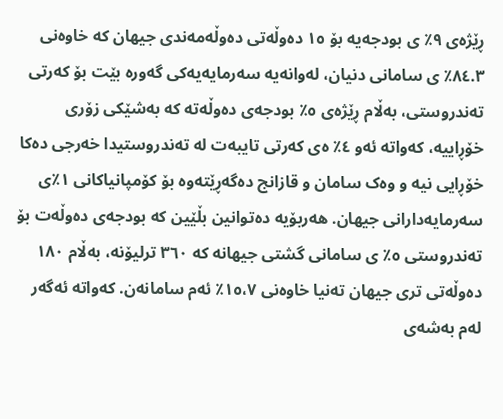ڕێژەی ٩٪ ی بودجەیە بۆ ١٥ دەوڵەتی دەوڵەمەندی جیھان کە خاوەنی ٨٤.٣٪ ی سامانی دنیان، لەوانەیە سەرمایەیەکی گەورە بێت بۆ کەرتی تەندروستی، بەڵام ڕێژەی ٥٪ بودجەی دەوڵەتە کە بەشێکی زۆری خۆڕاییە، کەواتە ئەو ٤٪ ەی کەرتی تایبەت لە تەندروستیدا خەرجی دەکا خۆڕایی نیە و وەک سامان و قازانج دەگەڕێتەوە بۆ کۆمپانیاکانی ١٪ی سەرمایەدارانی جیھان. ھەربۆیە دەتوانین بڵێین کە بودجەی دەوڵەت بۆ تەندروستی ٥٪ ی سامانی گشتی جیھانە کە ٣٦٠ ترلیۆنە، بەڵام ١٨٠ دەوڵەتی تری جیھان تەنیا خاوەنی ١٥،٧٪ ئەم سامانەن. کەواتە ئەگەر لەم بەشەی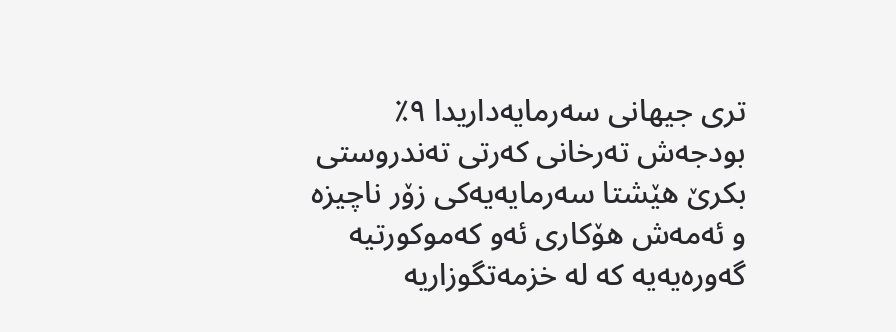تری جیھانی سەرمایەداریدا ٩٪ بودجەش تەرخانی کەرتی تەندروستی بکرێ ھێشتا سەرمایەیەکی زۆر ناچیزە و ئەمەش ھۆکاری ئەو کەموکورتیە گەورەیەیە کە لە خزمەتگوزاریە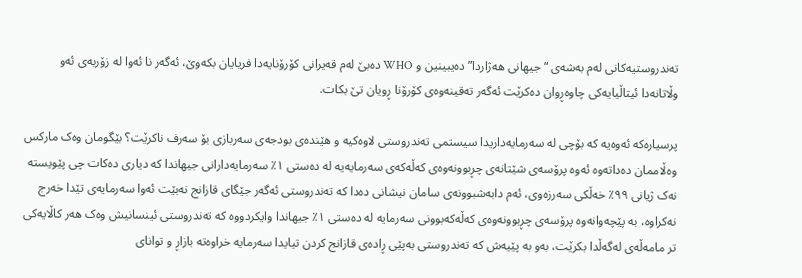تەندروستیەکانی لەم بەشەی “جیھانی ھەژاردا” دەیبینین و WHO دەبێ لەم قەیرانی کۆرۆنایەدا فریایان بکەوێ، ئەگەر نا ئەوا لە زۆربەی ئەو وڵاتانەدا ئیتاڵیایەکی چاوەڕوان دەکرێت ئەگەر تەقینەوەی کۆرۆنا ڕویان تێ بکات.

پرسیارەکە ئەوەیە کە بۆچی لە سەرمایەداریدا سیستمی تەندروستی لاوەکیە و ھێندەی بودجەی سەربازی بۆ سەرف ناکرێت؟ بێگومان وەک مارکس وەڵاممان دەداتەوە ئەوە پرۆسەی شێتانەی چڕبوونەوەی کەڵەکەی سەرمایەیە لە دەستی ١٪ سەرمایەدارانی جیھاندا کە دیاری دەکات چی پێویستە نەک ژیانی ٩٩٪ خەڵکی سەرزەوی، ئەم دابەشبوونەی سامان نیشانی دەدا کە تەندروستی ئەگەر جێگای قازانج نەبێت ئەوا سەرمایەی تێدا خەرج نەکراوە، بە پێچەوانەوە پرۆسەی چڕبوونەوەی کەڵەکەبوونی سەرمایە لە دەستی ١٪ جیھاندا وایکردووە کە تەندروستی ئینسانیش وەک ھەر کاڵایەکی تر مامەڵەی لەگەڵدا بکرێت، بەو بە پێیەش کە تەندروستی بەپێی ڕادەی قازانج کردن تیایدا سەرمایە خراوەتە بازاڕ و توانای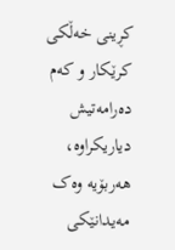کڕینی خەڵکی کرێکار و کەم دەرامەتیش دیاریکراوە، ھەربۆیە وەک مەیدانێکی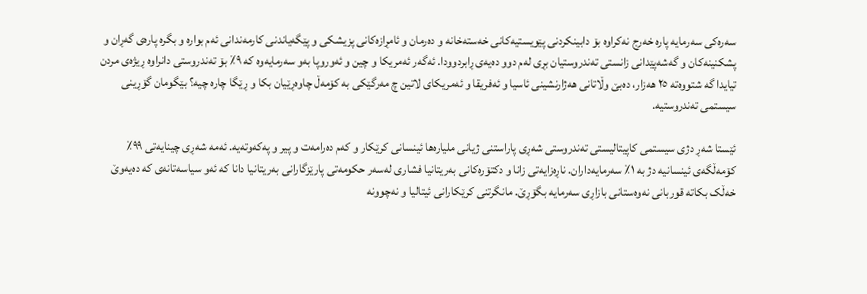سەرەکی سەرمایە پارە خەرج نەکراوە بۆ دابینکردنی پێویستیەکانی خەستەخانە و دەرمان و ئامڕازەکانی پزیشکی و پێگەیاندنی کارمەندانی ئەم بوارە و بگرە پارەی گەڕان و پشکنینەکان و گەشەپێدانی زانستی تەندروستیان بڕی لەم دوو دەیەی ڕابردوودا. ئەگەر ئەمریکا و چین و ئەوروپا بەو سەرمایەوە کە ٩٪ بۆ تەندروستی دانراوە ڕیژەی مردن تیایدا گە شتووەتە ٢٥ ھەزار، دەبێ وڵاتانی ھەژارنشینی ئاسیا و ئەفریقا و ئەمریکای لاتین چ مەرگێکی بە کۆمەڵ چاوەڕێیان بکا و ڕێگا چارە چیە؟ بێگومان گۆڕینی سیستمی تەندروستیە.

ئێستا شەڕ دژی سیستمی کاپیتالیستی تەندروستی شەڕی پاراستنی ژیانی ملیارەھا ئینسانی کرێکار و کەم دەرامەت و پیر و پەکەوتەیە. ئەمە شەڕی چینایەتی ٩٩٪ کۆمەڵگەی ئینسانیە دژ بە ١٪ سەرمایەداران. ناڕەزایەتی زانا و دکتۆرەکانی بەریتانیا فشاری لەسەر حکومەتی پارێزگارانی بەریتانیا دانا کە ئەو سیاسەتانەی کە دەیەوێ خەڵک بکاتە قوربانی نەوەستانی بازاڕی سەرمایە بگۆڕێ. مانگرتنی کرێکارانی ئیتالیا و نەچوونە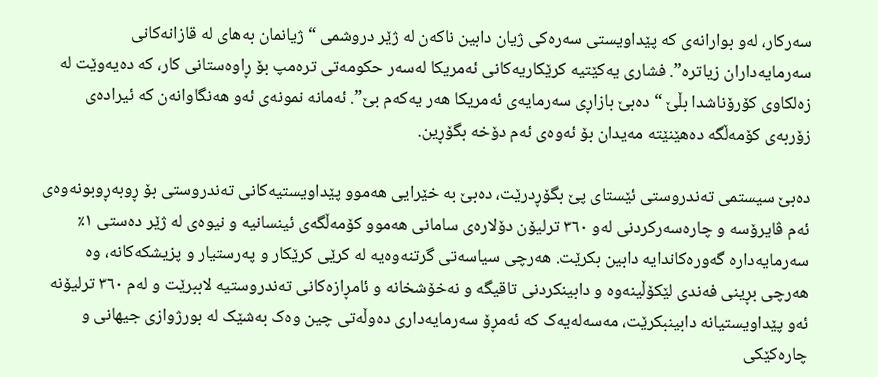سەرکار، لەو بوارانەی کە پێداویستی سەرەکی ژیان دابین ناکەن لە ژێر دروشمی “ژیانمان بەھای لە قازانەکانی سەرمایەداران زیاترە”. فشاری یەکێتیە کرێکاریەکانی ئەمریکا لەسەر حکومەتی ترەمپ بۆ ڕاوەستانی کار، کە دەیەوێت لە زەلکاوی کۆرۆناشدا بڵێ “دەبێ بازاڕی سەرمایەی ئەمریکا ھەر یەکەم بێ”. ئەمانە نمونەی ئەو ھەنگاوانەن کە ئیرادەی زۆربەی کۆمەڵگە دەھێنێتە مەیدان بۆ ئەوەی ئەم دۆخە بگۆڕین.

دەبێ سیستمی تەندروستی ئێستای پێ بگۆڕدرێت، دەبێ بە خێرایی ھەموو پێداویستیەکانی تەندروستی بۆ ڕوبەڕوبونەوەی ئەم ڤایرۆسە و چارەسەرکردنی لەو ٣٦٠ ترلیۆن دۆلارەی سامانی ھەموو کۆمەڵگەی ئینسانیە و نیوەی لە ژێر دەستی ١٪ سەرمایەدارە گەورەکاندایە دابین بکرێت. ھەرچی سیاسەتی گرتنەوەیە لە کرێی کرێکار و پەرستیار و پزیشکەکانە، وە ھەرچی بڕینی فەندی لێکۆڵینەوە و دابینکردنی تاقیگە و نەخۆشخانە و ئامڕازەکانی تەندروستیە لاببرێت و لەم ٣٦٠ ترلیۆنە ئەو پێداویستیانە دابینبکرێت، مەسەلەیەک کە ئەمڕۆ سەرمایەداری دەوڵەتی چین وەک بەشێک لە بورژوازی جیھانی و چارەکێکی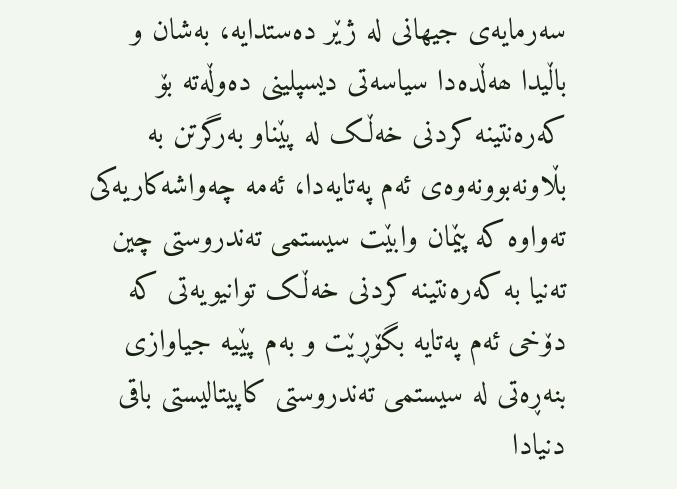سەرمایەی جیھانی لە ژێر دەستدایە، بەشان و باڵیدا ھەڵدەدا سیاسەتی دیسپلینی دەوڵەتە بۆ کەرەنتینە کردنی خەڵک لە پێناو بەرگرتن بە بڵاونەبوونەوەی ئەم پەتایەدا، ئەمە چەواشەکاریەکی تەواوە کە پێمان وابێت سیستمی تەندروستی چین تەنیا بە کەرەنتینە کردنی خەڵک توانیویەتی کە دۆخی ئەم پەتایە بگۆڕێت و بەم پێیە جیاوازی بنەڕەتی لە سیستمی تەندروستی کاپیتالیستی باقی دنیادا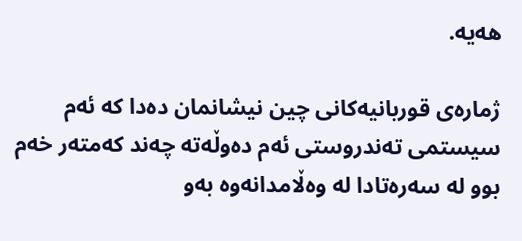ھەیە.

ژمارەی قوربانیەکانی چین نیشانمان دەدا کە ئەم سیستمی تەندروستی ئەم دەوڵەتە چەند کەمتەر خەم بوو لە سەرەتادا لە وەڵامدانەوە بەو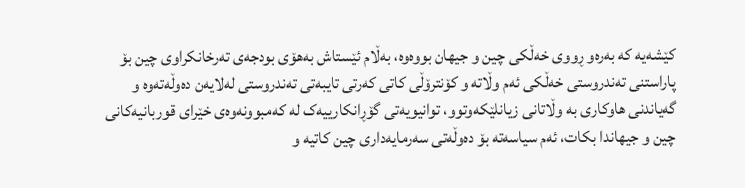کێشەیە کە بەرەو ڕووی خەڵکی چین و جیھان بووەوە، بەڵام ئێستاش بەھۆی بودجەی تەرخانکراوی چین بۆ پاراستنی تەندروستی خەڵکی ئەم وڵاتە و کۆنترۆڵی کاتی کەرتی تایبەتی تەندروستی لەلایەن دەوڵەتەوە و گەیاندنی ھاوکاری بە وڵاتانی زیانلێکەوتوو، توانیویەتی گۆڕانکارییەک لە کەمبوونەوەی خێرای قوربانیەکانی چین و جیھاندا بکات، ئەم سیاسەتە بۆ دەوڵەتی سەرمایەداری چین کاتیە و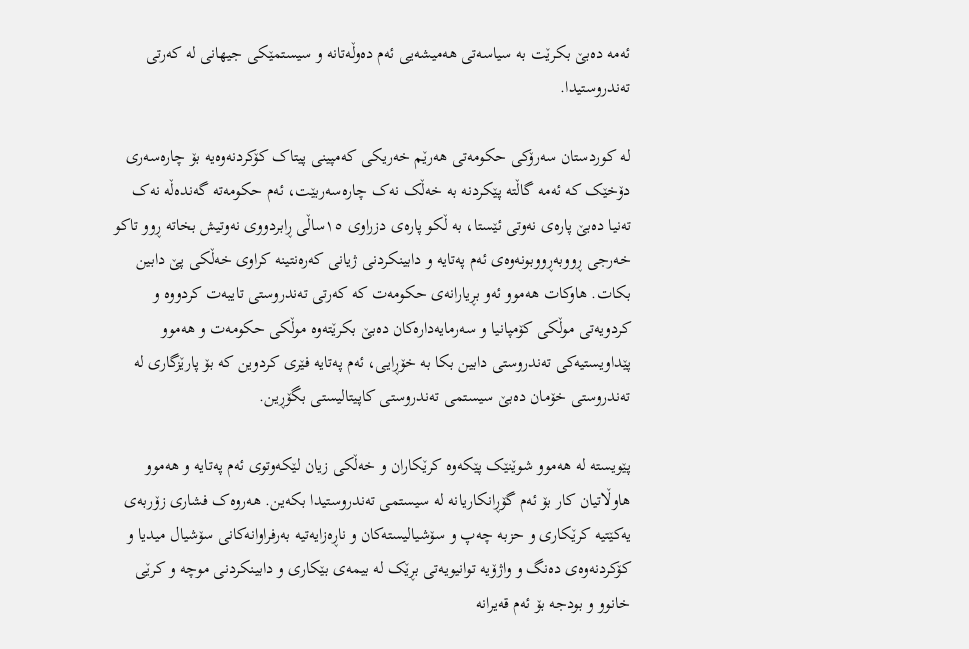ئەمە دەبێ بکرێت بە سیاسەتی ھەمیشەیی ئەم دەوڵەتانە و سیستمێکی جیھانی لە کەرتی تەندروستیدا.

لە کوردستان سەرۆکی حکومەتی ھەرێم خەریکی کەمپینی پیتاک کۆکردنەوەیە بۆ چارەسەری دۆخێک کە ئەمە گاڵتە پێکردنە بە خەڵک نەک چارەسەربێت، ئەم حکومەتە گەندەڵە نەک تەنیا دەبێ پارەی نەوتی ئێستا، بە ڵکو پارەی دزراوی ١٥ساڵی ڕابردووی نەوتیش بخاتە ڕوو تاکو خەرجی ڕووبەڕووبونەوەی ئەم پەتایە و دابینکردنی ژیانی کەرەنتینە کراوی خەڵکی پێ دابین بکات. ھاوکات ھەموو ئەو بڕیارانەی حکومەت کە کەرتی تەندروستی تایبەت کردووە و کردویەتی موڵکی کۆمپانیا و سەرمایەدارەکان دەبێ بکرێتەوە موڵکی حکومەت و ھەموو پێداویستیەکی تەندروستی دابین بکا بە خۆڕایی، ئەم پەتایە فێری کردوین کە بۆ پارێزگاری لە تەندروستی خۆمان دەبێ سیستمی تەندروستی کاپیتالیستی بگۆڕین.

پێویستە لە ھەموو شوێنێک پێکەوە کرێکاران و خەڵکی زیان لێکەوتوی ئەم پەتایە و ھەموو ھاوڵاتیان کار بۆ ئەم گۆڕانکاریانە لە سیستمی تەندروستیدا بکەین. ھەروەک فشاری زۆربەی یەکێتیە کرێکاری و حزبە چەپ و سۆشیالیستەکان و ناڕەزایەتیە بەرفراوانەکانی سۆشیال میدیا و کۆکردنەوەی دەنگ و واژۆیە توانیویەتی بڕێک لە بیمەی بێکاری و دابینکردنی موچە و کرێی خانوو و بودجە بۆ ئەم قەیرانە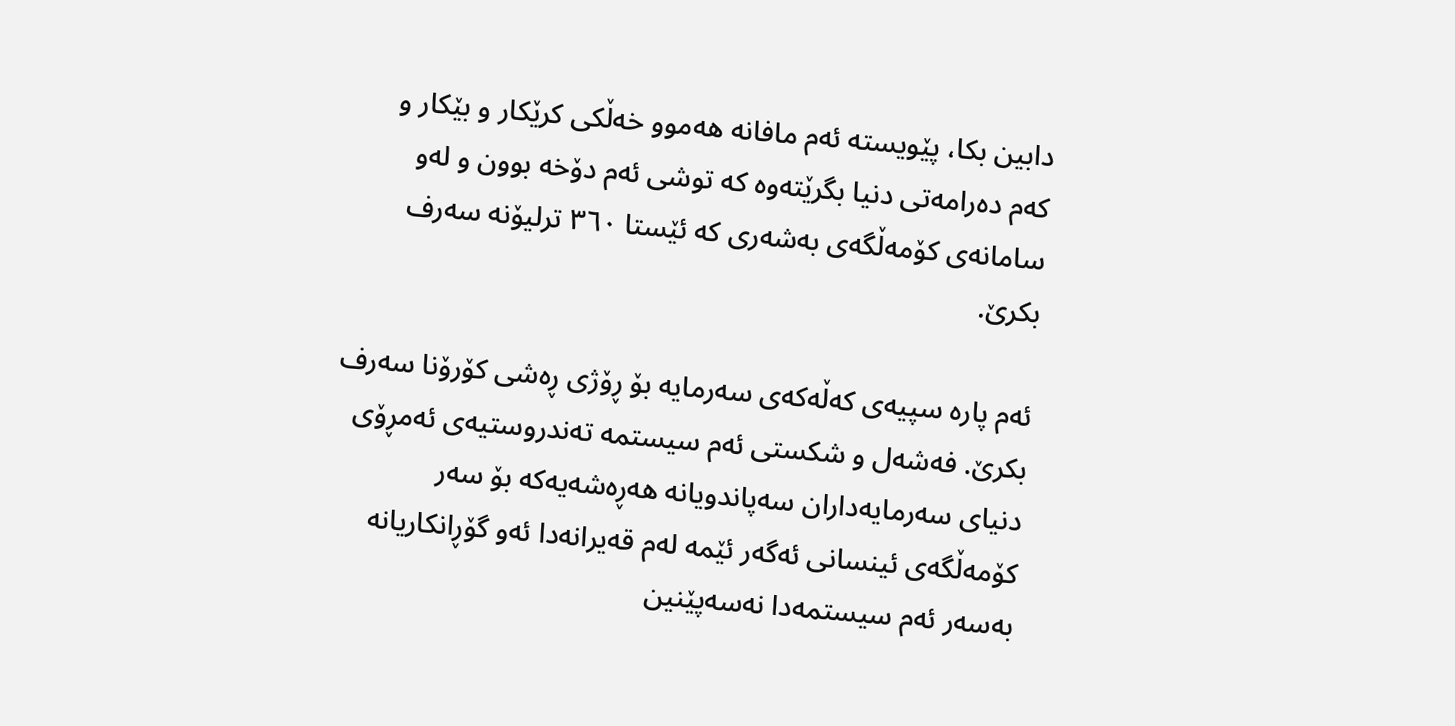دابین بکا، پێویستە ئەم مافانە ھەموو خەڵکی کرێکار و بێکار و کەم دەرامەتی دنیا بگرێتەوە کە توشی ئەم دۆخە بوون و لەو سامانەی کۆمەڵگەی بەشەری کە ئێستا ٣٦٠ ترلیۆنە سەرف بکرێ.

ئەم پارە سپیەی کەڵەکەی سەرمایە بۆ ڕۆژی ڕەشی کۆرۆنا سەرف بکرێ. فەشەل و شکستی ئەم سیستمە تەندروستیەی ئەمڕۆی دنیای سەرمایەداران سەپاندویانە ھەڕەشەیەکە بۆ سەر کۆمەڵگەی ئینسانی ئەگەر ئێمە لەم قەیرانەدا ئەو گۆڕانکاریانە بەسەر ئەم سیستمەدا نەسەپێنین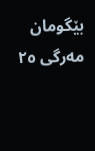بێگومان مەرگی ٢٥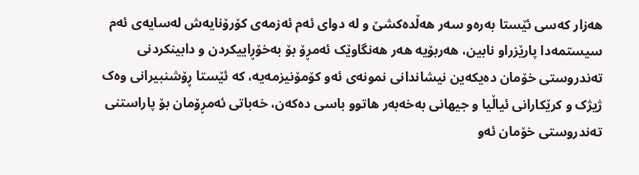ھەزار کەسی ئێستا بەرەو سەر ھەڵدەکشێ و لە دوای ئەم ئەزمەی کۆرۆنایەش لەسایەی ئەم سیستمەدا پارێزراو نابین، ھەربۆیە ھەر ھەنگاوێک ئەمڕۆ بۆ بەخۆڕاییکردن و دابینکردنی تەندروستی خۆمان دەیکەین نیشاندانی نمونەی ئەو کۆمۆنیزمەیە، کە ئێستا ڕۆشنبیرانی وەک ژیژک و کرێکارانی ئیاڵیا و جیھانی بەخەبەر ھاتوو باسی دەکەن، خەباتی ئەمڕۆمان بۆ پاراستنی تەندروستی خۆمان ئەو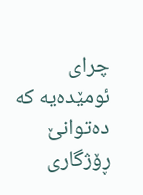چرای ئومێدەیە کە دەتوانێ ڕۆژگاری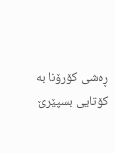ڕەشی کۆرۆنا بە کۆتایی بسپێرێ